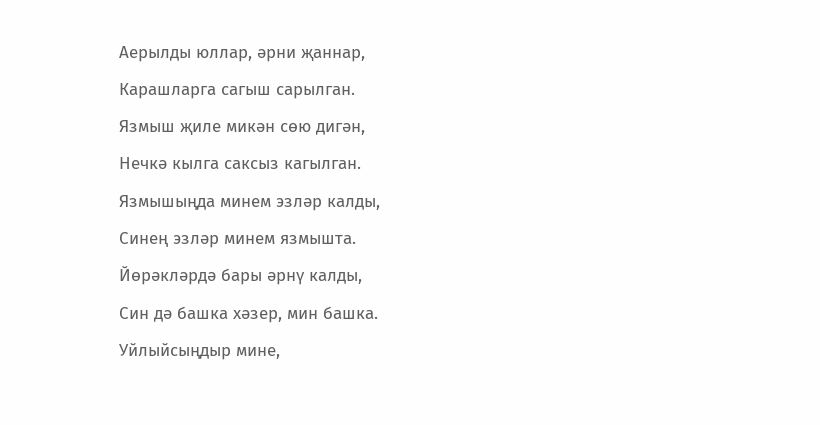Аерылды юллар, әрни җаннар,
Карашларга сагыш сарылган.
Язмыш җиле микән сөю дигән,
Нечкә кылга саксыз кагылган.
Язмышыңда минем эзләр калды,
Синең эзләр минем язмышта.
Йөрәкләрдә бары әрнү калды,
Син дә башка хәзер, мин башка.
Уйлыйсыңдыр мине,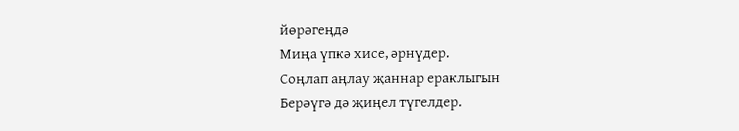йөрәгеңдә
Миңа үпкә хисе, әрнүдер.
Соңлап аңлау җаннар ераклыгын
Берәүгә дә җиңел түгелдер.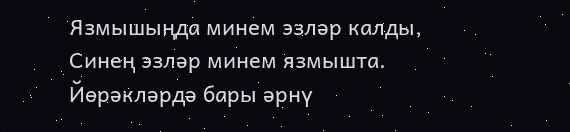Язмышыңда минем эзләр калды,
Синең эзләр минем язмышта.
Йөрәкләрдә бары әрнү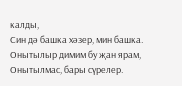калды,
Син дә башка хәзер, мин башка.
Онытылыр димим бу җан ярам,
Онытылмас, бары сүрелер.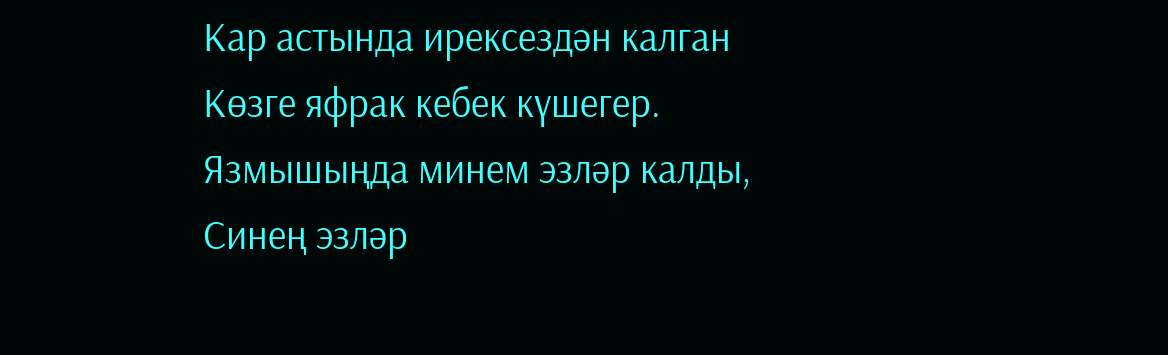Кар астында ирексездән калган
Көзге яфрак кебек күшегер.
Язмышыңда минем эзләр калды,
Синең эзләр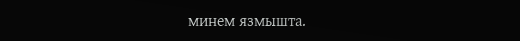минем язмышта.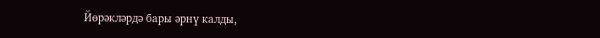Йөрәкләрдә бары әрнү калды,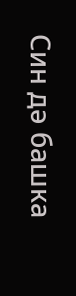Син дә башка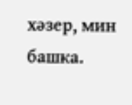хәзер, мин башка.